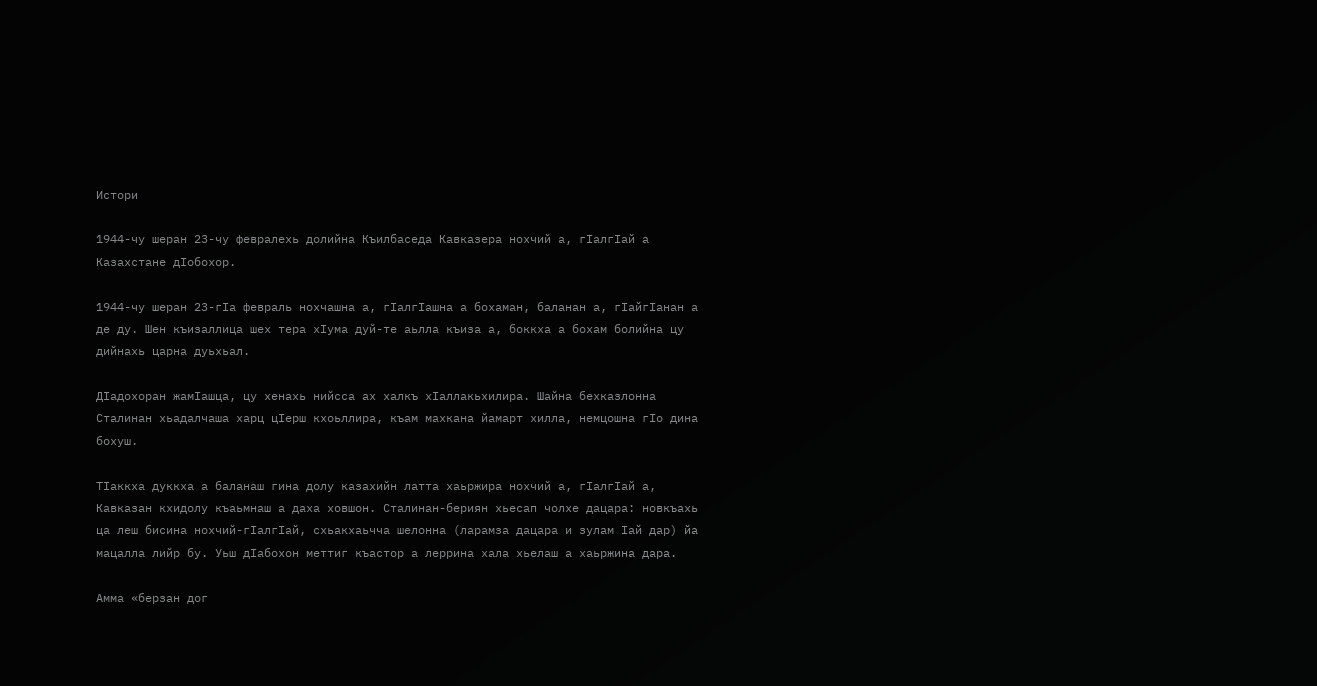Истори

1944-чу шеран 23-чу февралехь долийна Къилбаседа Кавказера нохчий а, гIалгIай а Казахстане дIобохор.

1944-чу шеран 23-гIа февраль нохчашна а, гIалгIашна а бохаман, баланан а, гIайгIанан а де ду. Шен къизаллица шех тера хIума дуй-те аьлла къиза а, боккха а бохам болийна цу дийнахь царна дуьхьал.

ДIадохоран жамIашца, цу хенахь нийсса ах халкъ хIаллакьхилира. Шайна бехказлонна Сталинан хьадалчаша харц цIерш кхоьллира, къам махкана йамарт хилла, немцошна гIо дина бохуш.

ТIаккха дуккха а баланаш гина долу казахийн латта хаьржира нохчий а, гIалгIай а, Кавказан кхидолу къаьмнаш а даха ховшон. Сталинан-бериян хьесап чолхе дацара: новкъахь ца леш бисина нохчий-гIалгIай, схьакхаьчча шелонна (ларамза дацара и зулам Iай дар) йа мацалла лийр бу. Уьш дIабохон меттиг къастор а леррина хала хьелаш а хаьржина дара.

Амма «берзан дог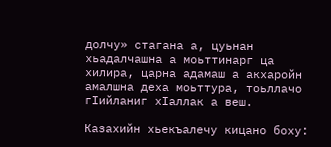долчу» стагана а, цуьнан хьадалчашна а моьттинарг ца хилира, царна адамаш а акхаройн амалшна деха моьттура, тоьллачо гIийланиг хIаллак а веш.

Казахийн хьекъалечу кицано боху: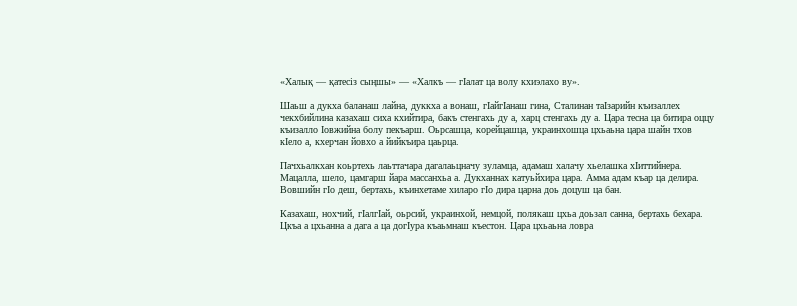«Халық — қатесіз сыңшы» — «Халкъ — гIалат ца волу кхиэлахо ву».

Шаьш а дукха баланаш лайна, дуккха а вонаш, гIайгIанаш гина, Сталинан таIзарийн къизаллех чекхбийлина казахаш сиха кхийтира, бакъ стенгахь ду а, харц стенгахь ду а. Цара тесна ца битира оццу къизалло Iовжийна болу пекъарш. Оьрсашца, корейцашца, украинхошца цхьаьна цара шайн тхов кIело а, кхерчан йовхо а йийкъира цаьрца.

Пачхьалкхан коьртехь лаьттачара дагалаьцначу зуламца, адамаш халачу хьелашка хIиттийнера. Мацалла, шело, цамгарш йара массанхьа а. Дукханнах катуьйхира цара. Амма адам къар ца делира. Вовшийн гIо деш, бертахь, къинхетаме хиларо гIо дира царна доь доцуш ца бан.

Казахаш, нохчий, гIалгIай, оьрсий, украинхой, немцой, полякаш цхьа доьзал санна, бертахь бехара. Цкъа а цхьанна а дага а ца догIура къаьмнаш къестон. Цара цхьаьна ловра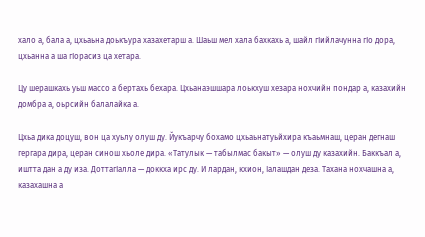хало а, бала а, цхьаьна доькъура хазахетарш а. Шаьш мел хала бахкахь а, шайл гIийлачунна гIо дора, цхьанна а ша гIорасиз ца хетара.

Цу шерашкахь уьш массо а бертахь бехара. Цхьанаэшшара лоькхуш хезара нохчийн пондар а, казахийн домбра а, оьрсийн балалайка а.

Цхьа дика доцуш, вон ца хуьлу олуш ду. Йукъарчу бохамо цхьаьнатуьйхира къаьмнаш, церан дегнаш гергара дира, церан синош хьоле дира. «Татулык — табылмас бакыт» — олуш ду казахийн. Баккъал а, иштта дан а ду иза. ДоттагIалла — доккха ирс ду. И лардан, кхион, Iалашдан деза. Тахана нохчашна а, казахашна а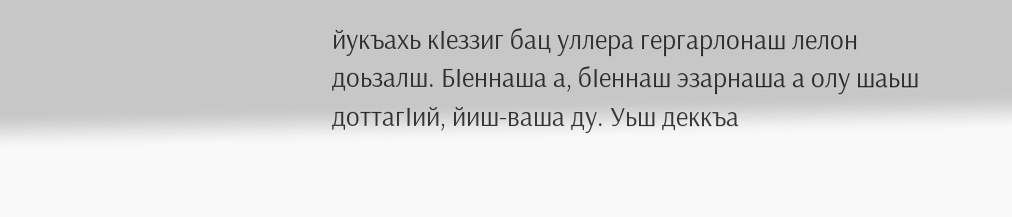йукъахь кIеззиг бац уллера гергарлонаш лелон доьзалш. БIеннаша а, бIеннаш эзарнаша а олу шаьш доттагIий, йиш-ваша ду. Уьш деккъа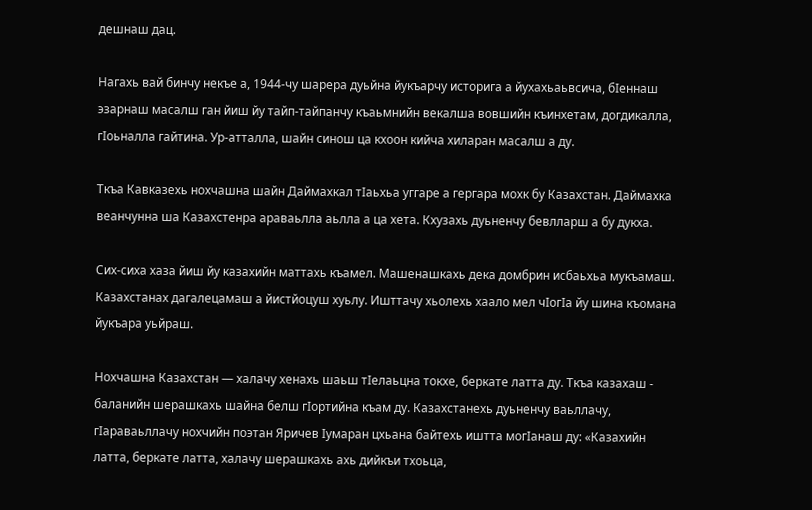дешнаш дац.

Нагахь вай бинчу некъе а, 1944-чу шарера дуьйна йукъарчу историга а йухахьаьвсича, бIеннаш эзарнаш масалш ган йиш йу тайп-тайпанчу къаьмнийн векалша вовшийн къинхетам, догдикалла, гIоьналла гайтина. Ур-атталла, шайн синош ца кхоон кийча хиларан масалш а ду.

Ткъа Кавказехь нохчашна шайн Даймахкал тIаьхьа уггаре а гергара мохк бу Казахстан. Даймахка веанчунна ша Казахстенра араваьлла аьлла а ца хета. Кхузахь дуьненчу бевлларш а бу дукха.

Сих-сиха хаза йиш йу казахийн маттахь къамел. Машенашкахь дека домбрин исбаьхьа мукъамаш. Казахстанах дагалецамаш а йистйоцуш хуьлу. Ишттачу хьолехь хаало мел чIогIа йу шина къомана йукъара уьйраш.

Нохчашна Казахстан — халачу хенахь шаьш тIелаьцна токхе, беркате латта ду. Ткъа казахаш - баланийн шерашкахь шайна белш гIортийна къам ду. Казахстанехь дуьненчу ваьллачу, гIараваьллачу нохчийн поэтан Яричев Iумаран цхьана байтехь иштта могIанаш ду: «Казахийн латта, беркате латта, халачу шерашкахь ахь дийкъи тхоьца,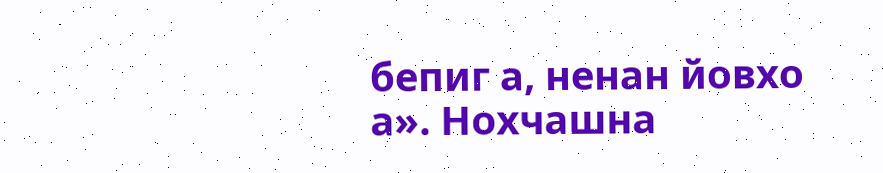бепиг а, ненан йовхо а». Нохчашна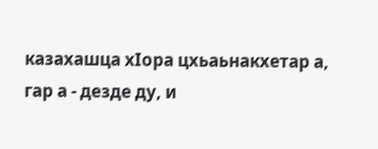казахашца хIора цхьаьнакхетар а, гар а - дезде ду, и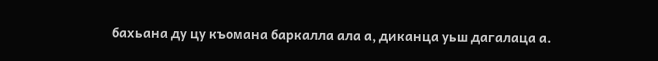бахьана ду цу къомана баркалла ала а, диканца уьш дагалаца а.